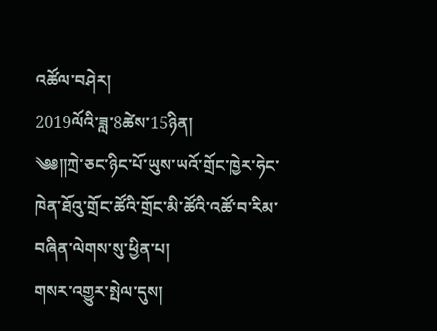འཚོལ་བཤེར།
2019ལོའི་ཟླ་8ཚེས་15ཉིན།
༄༅༎ཀྲེ་ཅང་ཉིང་པོ་ཡུས་ཡའོ་གྲོང་ཁྱེར་ཧེང་ཁེན་ཐོའུ་གྲོང་ཚོའི་གྲོང་མི་ཚོའི་འཚོ་བ་རིམ་བཞིན་ལེགས་སུ་ཕྱིན་པ།
གསར་འགྱུར་སྤེལ་དུས།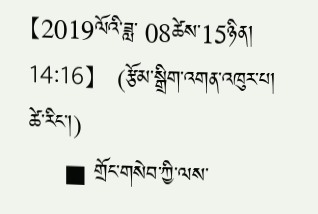【2019ལོའི་ཟླ་ 08ཚེས་15ཉིན། 14:16】   (རྩོམ་སྒྲིག་འགན་འཁུར་པ། ཚེ་རིང་།)
     ■ གྲོང་གསེབ་ཀྱི་ལས་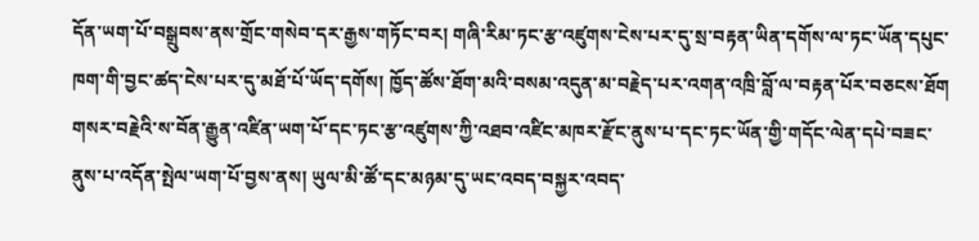དོན་ཡག་པོ་བསྒྲུབས་ནས་གྲོང་གསེབ་དར་རྒྱས་གཏོང་བར། གཞི་རིམ་ཏང་རྩ་འཛུགས་ངེས་པར་དུ་སྲ་བརྟན་ཡིན་དགོས་ལ་ཏང་ཡོན་དཔུང་ཁག་གི་བྱང་ཚད་ངེས་པར་དུ་མཐོ་པོ་ཡོད་དགོས། ཁྱོད་ཚོས་ཐོག་མའི་བསམ་འདུན་མ་བརྗེད་པར་འགན་འཁྲི་བློ་ལ་བརྟན་པོར་བཅངས་ཐོག གསར་བརྗེའི་ས་བོན་རྒྱུན་འཛིན་ཡག་པོ་དང་ཏང་རྩ་འཛུགས་ཀྱི་འཐབ་འཛིང་མཁར་རྫོང་ནུས་པ་དང་ཏང་ཡོན་གྱི་གདོང་ལེན་དཔེ་བཟང་ནུས་པ་འདོན་སྤེལ་ཡག་པོ་བྱས་ནས། ཡུལ་མི་ཚོ་དང་མཉམ་དུ་ཡང་འབད་བསྐྱར་འབད་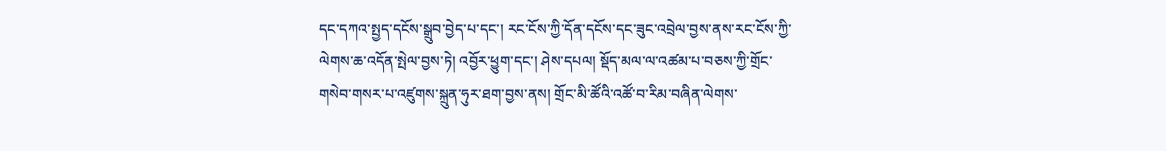དང་དཀའ་སྤྱད་དངོས་སྒྲུབ་བྱེད་པ་དང་། རང་ངོས་ཀྱི་དོན་དངོས་དང་ཟུང་འབྲེལ་བྱས་ནས་རང་ངོས་ཀྱི་ལེགས་ཆ་འདོན་སྤེལ་བྱས་ཏེ། འབྱོར་ཕྱུག་དང་། ཤེས་དཔལ། སྡོད་མལ་ལ་འཚམ་པ་བཅས་ཀྱི་གྲོང་གསེབ་གསར་པ་འཛུགས་སྐྲུན་ཧུར་ཐག་བྱས་ནས། གྲོང་མི་ཚོའི་འཚོ་བ་རིམ་བཞིན་ལེགས་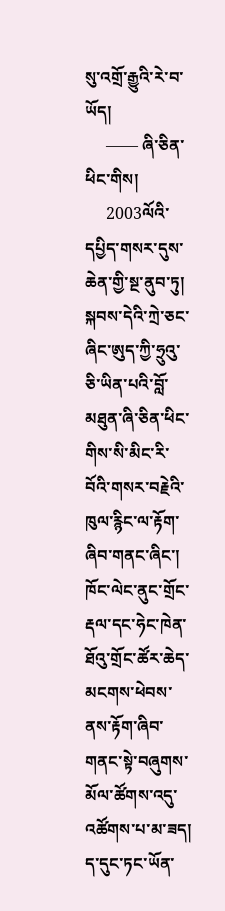སུ་འགྲོ་རྒྱུའི་རེ་བ་ཡོད།
     —— ཞི་ཅིན་ཕིང་གིས།
     2003ལོའི་དཔྱིད་གསར་དུས་ཆེན་གྱི་སྔ་ནུབ་ཏུ། སྐབས་དེའི་ཀྲེ་ཅང་ཞིང་ཨུད་ཀྱི་ཧྲུའུ་ཅི་ཡིན་པའི་བློ་མཐུན་ཞི་ཅིན་ཕིང་གིས་སི་མིང་རི་བོའི་གསར་བརྗེའི་ཁུལ་རྙིང་ལ་རྟོག་ཞིབ་གནང་ཞིང་། ཁོང་ལེང་ནུང་གྲོང་རྡལ་དང་ཧེང་ཁེན་ཐོའུ་གྲོང་ཚོར་ཆེད་མངགས་ཕེབས་ནས་རྟོག་ཞིབ་གནང་སྟེ་བཞུགས་མོལ་ཚོགས་འདུ་འཚོགས་པ་མ་ཟད། ད་དུང་ཏང་ཡོན་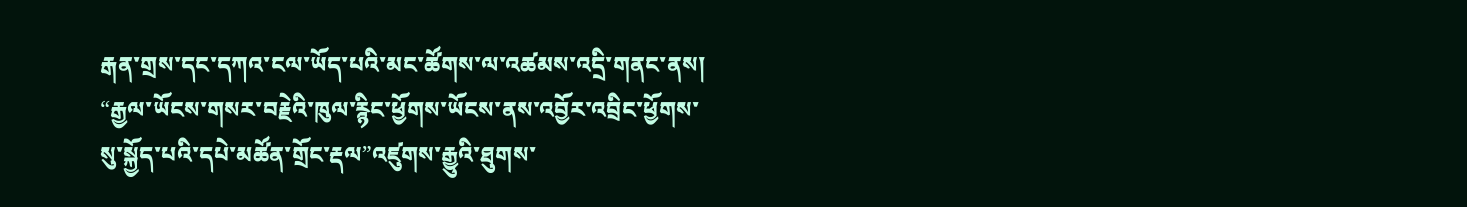རྒན་གྲས་དང་དཀའ་ངལ་ཡོད་པའི་མང་ཚོགས་ལ་འཚམས་འདྲི་གནང་ནས། “རྒྱལ་ཡོངས་གསར་བརྗེའི་ཁུལ་རྙིང་ཕྱོགས་ཡོངས་ནས་འབྱོར་འབྲིང་ཕྱོགས་སུ་སྐྱོད་པའི་དཔེ་མཚོན་གྲོང་རྡལ”འཛུགས་རྒྱུའི་ཐུགས་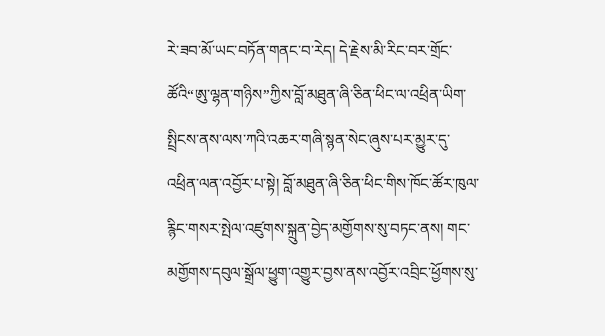རེ་ཟབ་མོ་ཡང་བཏོན་གནང་བ་རེད། དེ་རྗེས་མི་རིང་བར་གྲོང་ཚོའི“ཨུ་ལྷན་གཉིས”ཀྱིས་བློ་མཐུན་ཞི་ཅིན་ཕིང་ལ་འཕྲིན་ཡིག་སྤྲིངས་ནས་ལས་ཀའི་འཆར་གཞི་སྙན་སེང་ཞུས་པར་མྱུར་དུ་འཕྲིན་ལན་འབྱོར་པ་སྟེ། བློ་མཐུན་ཞི་ཅིན་ཕིང་གིས་ཁོང་ཚོར་ཁུལ་རྙིང་གསར་སྤེལ་འཛུགས་སྐྲུན་བྱེད་མགྱོགས་སུ་བཏང་ནས། གང་མགྱོགས་དབུལ་སྒྲོལ་ཕྱུག་འགྱུར་བྱས་ནས་འབྱོར་འབྲིང་ཕྱོགས་སུ་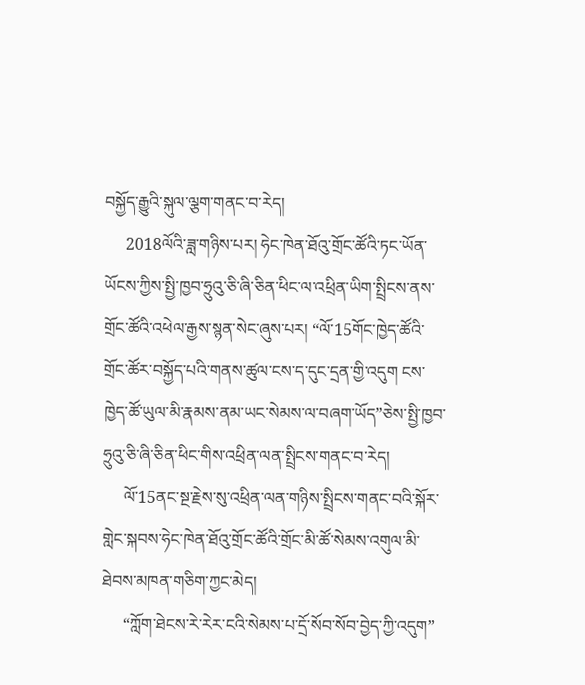བསྐྱོད་རྒྱུའི་སྐུལ་ལྕག་གནང་བ་རེད།
     2018ལོའི་ཟླ་གཉིས་པར། ཧེང་ཁེན་ཐོའུ་གྲོང་ཚོའི་ཏང་ཡོན་ཡོངས་ཀྱིས་སྤྱི་ཁྱབ་ཧྲུའུ་ཅི་ཞི་ཅིན་ཕིང་ལ་འཕྲིན་ཡིག་སྤྲིངས་ནས་གྲོང་ཚོའི་འཕེལ་རྒྱས་སྙན་སེང་ཞུས་པར། “ལོ་15གོང་ཁྱེད་ཚོའི་གྲོང་ཚོར་བསྐྱོད་པའི་གནས་ཚུལ་ངས་ད་དུང་དྲན་གྱི་འདུག ངས་ཁྱེད་ཚོ་ཡུལ་མི་རྣམས་ནམ་ཡང་སེམས་ལ་བཞག་ཡོད”ཅེས་སྤྱི་ཁྱབ་ཧྲུའུ་ཅི་ཞི་ཅིན་ཕིང་གིས་འཕྲིན་ལན་སྤྲིངས་གནང་བ་རེད།
     ལོ་15ནང་སྔ་རྗེས་སུ་འཕྲིན་ལན་གཉིས་སྤྲིངས་གནང་བའི་སྐོར་གླེང་སྐབས་ཧེང་ཁེན་ཐོའུ་གྲོང་ཚོའི་གྲོང་མི་ཚོ་སེམས་འགུལ་མི་ཐེབས་མཁན་གཅིག་ཀྱང་མེད།
     “ཀློག་ཐེངས་རེ་རེར་ངའི་སེམས་པ་དྲོ་སོབ་སོབ་བྱེད་ཀྱི་འདུག”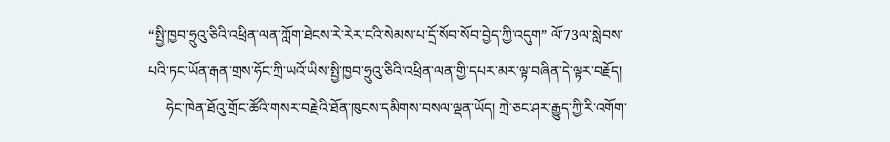“སྤྱི་ཁྱབ་ཧྲུའུ་ཅིའི་འཕྲིན་ལན་ཀློག་ཐེངས་རེ་རེར་ངའི་སེམས་པ་དྲོ་སོབ་སོབ་བྱེད་ཀྱི་འདུག” ལོ་73ལ་སླེབས་པའི་ཏང་ཡོན་རྒན་གྲས་ཧོང་ཀྲི་ཡའོ་ཡིས་སྤྱི་ཁྱབ་ཧྲུའུ་ཅིའི་འཕྲིན་ལན་གྱི་དཔར་མར་ལྟ་བཞིན་དེ་ལྟར་བརྗོད།
     ཧེང་ཁེན་ཐོའུ་གྲོང་ཚོའི་གསར་བརྗེའི་ཐོན་ཁུངས་དམིགས་བསལ་ལྡན་ཡོད། ཀྲེ་ཅང་ཤར་རྒྱུད་ཀྱི་རི་འགོག་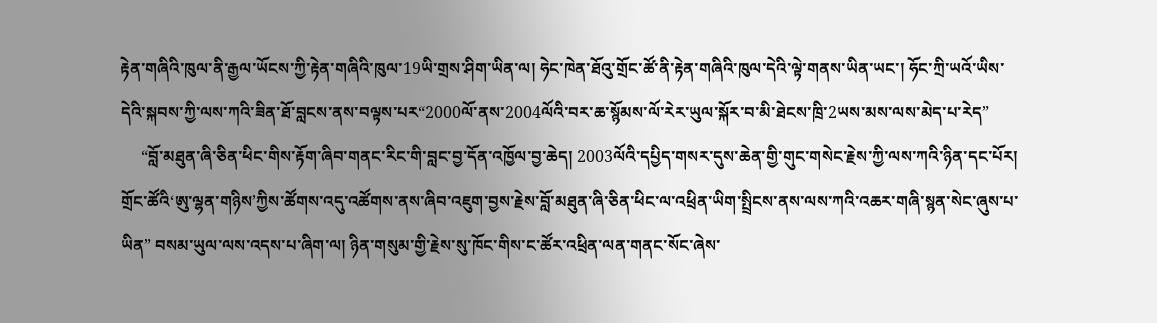རྟེན་གཞིའི་ཁུལ་ནི་རྒྱལ་ཡོངས་ཀྱི་རྟེན་གཞིའི་ཁུལ་19ཡི་གྲས་ཤིག་ཡིན་ལ། ཧེང་ཁེན་ཐོའུ་གྲོང་ཚོ་ནི་རྟེན་གཞིའི་ཁུལ་དེའི་ལྟེ་གནས་ཡིན་ཡང་། ཧོང་ཀྲི་ཡའོ་ཡིས་དེའི་སྐབས་ཀྱི་ལས་ཀའི་ཟིན་ཐོ་བླངས་ནས་བལྟས་པར“2000ལོ་ནས་2004ལོའི་བར་ཆ་སྙོམས་ལོ་རེར་ཡུལ་སྐོར་བ་མི་ཐེངས་ཁྲི་2ཡས་མས་ལས་མེད་པ་རེད”
     “བློ་མཐུན་ཞི་ཅིན་ཕིང་གིས་རྟོག་ཞིབ་གནང་རིང་གི་བླང་བྱ་དོན་འཁྱོལ་བྱ་ཆེད། 2003ལོའི་དཔྱིད་གསར་དུས་ཆེན་གྱི་གུང་གསེང་རྗེས་ཀྱི་ལས་ཀའི་ཉིན་དང་པོར། གྲོང་ཚོའི‘ཨུ་ལྷན་གཉིས’ཀྱིས་ཚོགས་འདུ་འཚོགས་ནས་ཞིབ་འཇུག་བྱས་རྗེས་བློ་མཐུན་ཞི་ཅིན་ཕིང་ལ་འཕྲིན་ཡིག་སྤྲིངས་ནས་ལས་ཀའི་འཆར་གཞི་སྙན་སེང་ཞུས་པ་ཡིན” བསམ་ཡུལ་ལས་འདས་པ་ཞིག་ལ། ཉིན་གསུམ་གྱི་རྗེས་སུ་ཁོང་གིས་ང་ཚོར་འཕྲིན་ལན་གནང་སོང་ཞེས་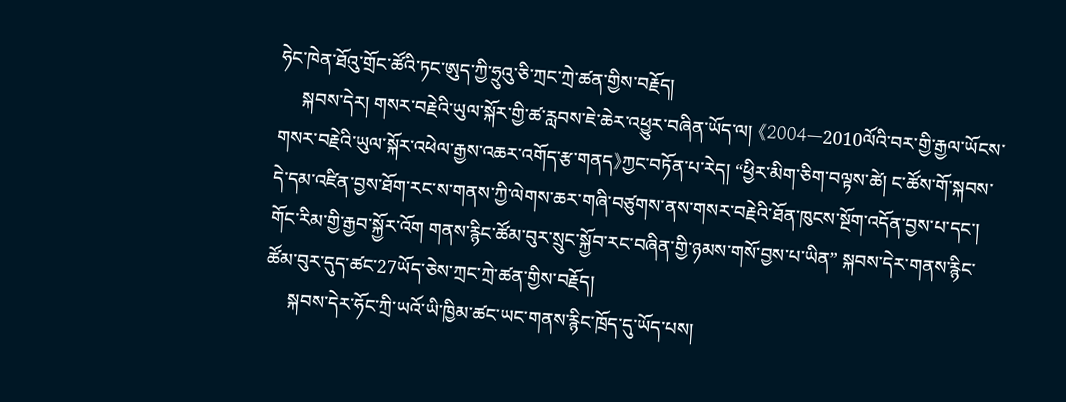ཧེང་ཁེན་ཐོའུ་གྲོང་ཚོའི་ཏང་ཨུད་ཀྱི་ཧྲུའུ་ཅི་ཀྲང་ཀྲེ་ཚན་གྱིས་བརྗོད།
     སྐབས་དེར། གསར་བརྗེའི་ཡུལ་སྐོར་གྱི་ཚ་རླབས་ཇེ་ཆེར་འཕྱུར་བཞིན་ཡོད་ལ། 《2004—2010ལོའི་བར་གྱི་རྒྱལ་ཡོངས་གསར་བརྗེའི་ཡུལ་སྐོར་འཕེལ་རྒྱས་འཆར་འགོད་རྩ་གནད》ཀྱང་བཏོན་པ་རེད། “ཕྱིར་མིག་ཅིག་བལྟས་ཚེ། ང་ཚོས་གོ་སྐབས་དེ་དམ་འཛིན་བྱས་ཐོག་རང་ས་གནས་ཀྱི་ལེགས་ཆར་གཞི་བཙུགས་ནས་གསར་བརྗེའི་ཐོན་ཁུངས་སྔོག་འདོན་བྱས་པ་དང་། གོང་རིམ་གྱི་རྒྱབ་སྐྱོར་འོག གནས་རྙིང་ཚོམ་བུར་སྲུང་སྐྱོབ་རང་བཞིན་གྱི་ཉམས་གསོ་བྱས་པ་ཡིན” སྐབས་དེར་གནས་རྙིང་ཚོམ་བུར་དུད་ཚང་27ཡོད་ཅེས་ཀྲང་ཀྲེ་ཚན་གྱིས་བརྗོད།
     སྐབས་དེར་ཧོང་ཀྲི་ཡའོ་ཡི་ཁྱིམ་ཚང་ཡང་གནས་རྙིང་ཁྲོད་དུ་ཡོད་པས།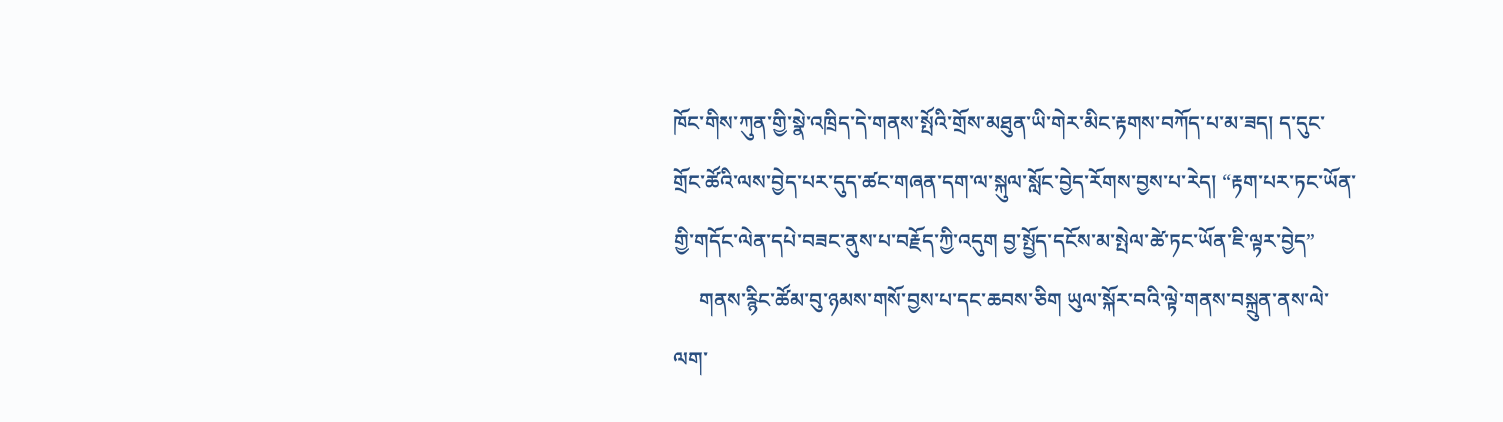ཁོང་གིས་ཀུན་གྱི་སྣེ་འཁྲིད་དེ་གནས་སྤོའི་གྲོས་མཐུན་ཡི་གེར་མིང་རྟགས་བཀོད་པ་མ་ཟད། ད་དུང་གྲོང་ཚོའི་ལས་བྱེད་པར་དུད་ཚང་གཞན་དག་ལ་སྐུལ་སློང་བྱེད་རོགས་བྱས་པ་རེད། “རྟག་པར་ཏང་ཡོན་གྱི་གདོང་ལེན་དཔེ་བཟང་ནུས་པ་བརྗོད་ཀྱི་འདུག བྱ་སྤྱོད་དངོས་མ་སྤེལ་ཚེ་ཏང་ཡོན་ཇི་ལྟར་བྱེད”
     གནས་རྙིང་ཚོམ་བུ་ཉམས་གསོ་བྱས་པ་དང་ཆབས་ཅིག ཡུལ་སྐོར་བའི་ལྟེ་གནས་བསྐྲུན་ནས་ལེ་ལག་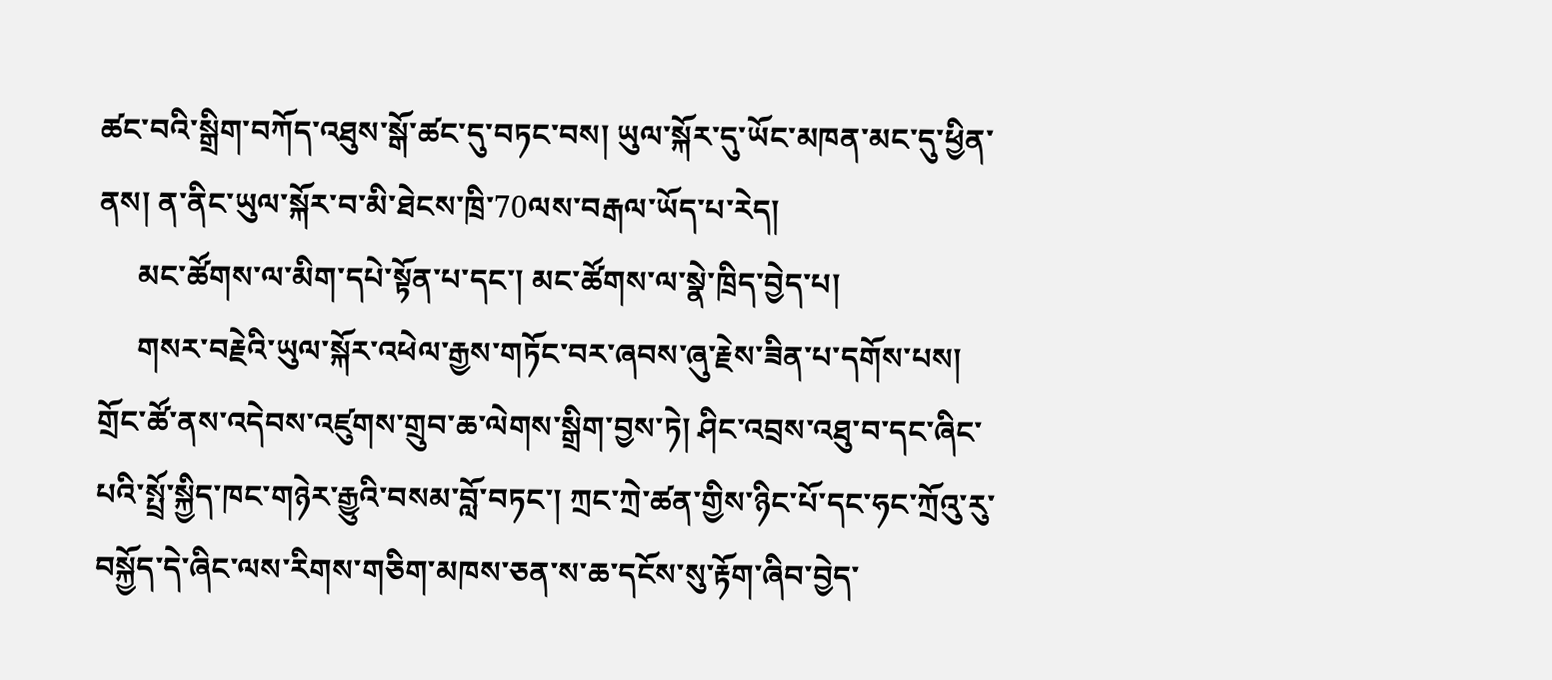ཚང་བའི་སྒྲིག་བཀོད་འཐུས་སྒོ་ཚང་དུ་བཏང་བས། ཡུལ་སྐོར་དུ་ཡོང་མཁན་མང་དུ་ཕྱིན་ནས། ན་ནིང་ཡུལ་སྐོར་བ་མི་ཐེངས་ཁྲི་70ལས་བརྒལ་ཡོད་པ་རེད།
     མང་ཚོགས་ལ་མིག་དཔེ་སྟོན་པ་དང་། མང་ཚོགས་ལ་སྣེ་ཁྲིད་བྱེད་པ།
     གསར་བརྗེའི་ཡུལ་སྐོར་འཕེལ་རྒྱས་གཏོང་བར་ཞབས་ཞུ་རྗེས་ཟིན་པ་དགོས་པས། གྲོང་ཚོ་ནས་འདེབས་འཛུགས་གྲུབ་ཆ་ལེགས་སྒྲིག་བྱས་ཏེ། ཤིང་འབྲས་འཐུ་བ་དང་ཞིང་པའི་སྤྲོ་སྐྱིད་ཁང་གཉེར་རྒྱུའི་བསམ་བློ་བཏང་། ཀྲང་ཀྲེ་ཚན་གྱིས་ཉིང་པོ་དང་ཧང་ཀྲོའུ་རུ་བསྐྱོད་དེ་ཞིང་ལས་རིགས་གཅིག་མཁས་ཅན་ས་ཆ་དངོས་སུ་རྟོག་ཞིབ་བྱེད་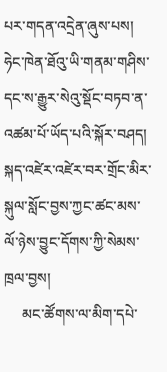པར་གདན་འདྲེན་ཞུས་པས། ཧེང་ཁེན་ཐོའུ་ཡི་གནམ་གཤིས་དང་ས་རྒྱུར་སེའུ་སྡོང་བཏབ་ན་འཚམ་པོ་ཡོད་པའི་སྐོར་བཤད། སྐད་འཛེར་འཛེར་བར་གྲོང་མིར་སྐུལ་སློང་བྱས་ཀྱང་ཚང་མས་ལོ་ཉེས་བྱུང་དོགས་ཀྱི་སེམས་ཁྲལ་བྱས།
     མང་ཚོགས་ལ་མིག་དཔེ་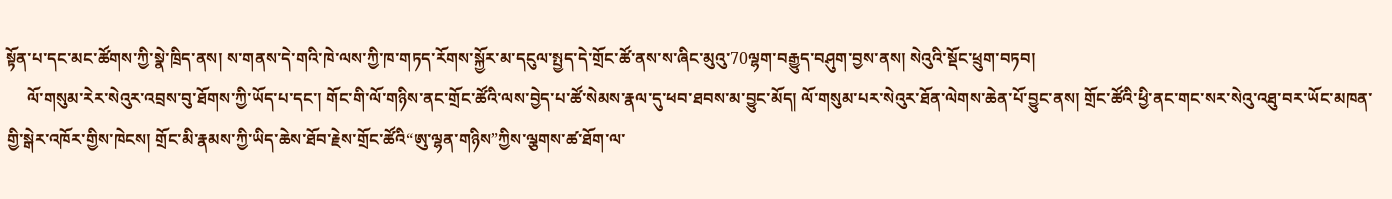སྟོན་པ་དང་མང་ཚོགས་ཀྱི་སྣེ་ཁྲིད་ནས། ས་གནས་དེ་གའི་ཁེ་ལས་ཀྱི་ཁ་གཏད་རོགས་སྐྱོར་མ་དངུལ་སྤྱད་དེ་གྲོང་ཚོ་ནས་ས་ཞིང་མུའུ་70ལྷག་བརྒྱུད་བཤུག་བྱས་ནས། སེའུའི་སྡོང་ཕྲུག་བཏབ།
     ལོ་གསུམ་རེར་སེའུར་འབྲས་བུ་ཐོགས་ཀྱི་ཡོད་པ་དང་། གོང་གི་ལོ་གཉིས་ནང་གྲོང་ཚོའི་ལས་བྱེད་པ་ཚོ་སེམས་རྣལ་དུ་ཕབ་ཐབས་མ་བྱུང་མོད། ལོ་གསུམ་པར་སེའུར་ཐོན་ལེགས་ཆེན་པོ་བྱུང་ནས། གྲོང་ཚོའི་ཕྱི་ནང་གང་སར་སེའུ་འཐུ་བར་ཡོང་མཁན་གྱི་སྒེར་འཁོར་གྱིས་ཁེངས། གྲོང་མི་རྣམས་ཀྱི་ཡིད་ཆེས་ཐོབ་རྗེས་གྲོང་ཚོའི“ཨུ་ལྷན་གཉིས”ཀྱིས་ལྕགས་ཚ་ཐོག་ལ་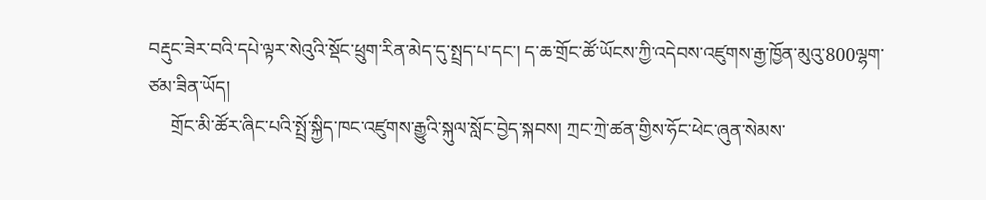བརྡུང་ཟེར་བའི་དཔེ་ལྟར་སེའུའི་སྡོང་ཕྲུག་རིན་མེད་དུ་སྤྲད་པ་དང་། ད་ཆ་གྲོང་ཚོ་ཡོངས་ཀྱི་འདེབས་འཛུགས་རྒྱ་ཁྱོན་མུའུ་800ལྷག་ཙམ་ཟིན་ཡོད།
     གྲོང་མི་ཚོར་ཞིང་པའི་སྤྲོ་སྐྱིད་ཁང་འཛུགས་རྒྱུའི་སྐུལ་སློང་བྱེད་སྐབས། ཀྲང་ཀྲེ་ཚན་གྱིས་ཧོང་ཕེང་ཞུན་སེམས་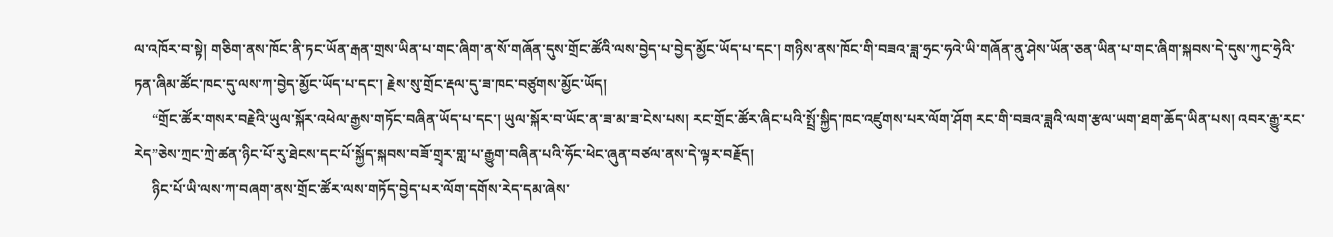ལ་འཁོར་བ་སྟེ། གཅིག་ནས་ཁོང་ནི་ཏང་ཡོན་རྒན་གྲས་ཡིན་པ་གང་ཞིག་ན་སོ་གཞོན་དུས་གྲོང་ཚོའི་ལས་བྱེད་པ་བྱེད་མྱོང་ཡོད་པ་དང་། གཉིས་ནས་ཁོང་གི་བཟའ་ཟླ་ཧྲང་ཧའེ་ཡི་གཞོན་ནུ་ཤེས་ཡོན་ཅན་ཡིན་པ་གང་ཞིག་སྐབས་དེ་དུས་ཀུང་ཧྲེའི་ཏན་ཞིམ་ཚོང་ཁང་དུ་ལས་ཀ་བྱེད་མྱོང་ཡོད་པ་དང་། རྗེས་སུ་གྲོང་རྡལ་དུ་ཟ་ཁང་བཙུགས་མྱོང་ཡོད།
     “གྲོང་ཚོར་གསར་བརྗེའི་ཡུལ་སྐོར་འཕེལ་རྒྱས་གཏོང་བཞིན་ཡོད་པ་དང་། ཡུལ་སྐོར་བ་ཡོང་ན་ཟ་མ་ཟ་ངེས་པས། རང་གྲོང་ཚོར་ཞིང་པའི་སྤྲོ་སྐྱིད་ཁང་འཛུགས་པར་ལོག་ཤོག རང་གི་བཟའ་ཟླའི་ལག་རྩལ་ཡག་ཐག་ཆོད་ཡིན་པས། འབར་རྒྱུ་རང་རེད”ཅེས་ཀྲང་ཀྲེ་ཚན་ཉིང་པོ་རུ་ཐེངས་དང་པོ་སྐྱོད་སྐབས་བཟོ་གྲྭར་གླ་པ་རྒྱུག་བཞིན་པའི་ཧོང་ཕེང་ཞུན་བཙལ་ནས་དེ་ལྟར་བརྗོད།
     ཉིང་པོ་ཡི་ལས་ཀ་བཞག་ནས་གྲོང་ཚོར་ལས་གཏོད་བྱེད་པར་ལོག་དགོས་རེད་དམ་ཞེས་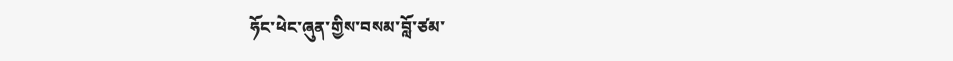ཧོང་ཕེང་ཞུན་གྱིས་བསམ་བློ་ཙམ་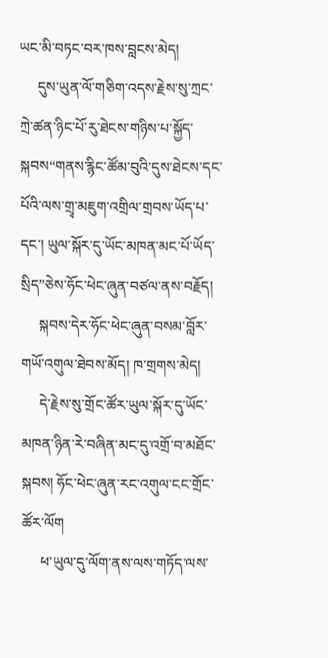ཡང་མི་བཏང་བར་ཁས་བླངས་མེད།
     དུས་ཡུན་ལོ་གཅིག་འདས་རྗེས་སུ་ཀྲང་ཀྲེ་ཚན་ཉིང་པོ་རུ་ཐེངས་གཉིས་པ་སྐྱོད་སྐབས“གནས་རྙིང་ཚོམ་བུའི་དུས་ཐེངས་དང་པོའི་ལས་གྲྭ་མཇུག་འགྲིལ་གྲབས་ཡོད་པ་དང་། ཡུལ་སྐོར་དུ་ཡོང་མཁན་མང་པོ་ཡོད་སྲིད”ཅེས་ཧོང་ཕེང་ཞུན་བཙལ་ནས་བརྗོད།
     སྐབས་དེར་ཧོང་ཕེང་ཞུན་བསམ་བློར་གཡོ་འགུལ་ཐེབས་མོད། ཁ་གྲགས་མེད།
     དེ་རྗེས་སུ་གྲོང་ཚོར་ཡུལ་སྐོར་དུ་ཡོང་མཁན་ཉིན་རེ་བཞིན་མང་དུ་འགྲོ་བ་མཐོང་སྐབས། ཧོང་ཕེང་ཞུན་རང་འགུལ་ངང་གྲོང་ཚོར་ལོག
     ཕ་ཡུལ་དུ་ལོག་ནས་ལས་གཏོད་ལས་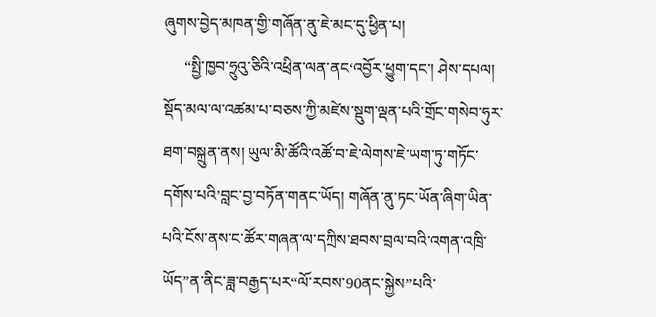ཞུགས་བྱེད་མཁན་གྱི་གཞོན་ནུ་ཇེ་མང་དུ་ཕྱིན་པ།
     “སྤྱི་ཁྱབ་ཧྲུའུ་ཅིའི་འཕྲིན་ལན་ནང‘འབྱོར་ཕྱུག་དང་། ཤེས་དཔལ། སྡོད་མལ་ལ་འཚམ་པ་བཅས་ཀྱི་མཛེས་སྡུག་ལྡན་པའི་གྲོང་གསེབ་ཧུར་ཐག་བསྐྲུན་ནས། ཡུལ་མི་ཚོའི་འཚོ་བ་ཇེ་ལེགས་ཇེ་ཡག་ཏུ་གཏོང་དགོས་པའི’བླང་བྱ་བཏོན་གནང་ཡོད། གཞོན་ནུ་ཏང་ཡོན་ཞིག་ཡིན་པའི་ངོས་ནས་ང་ཚོར་གཞན་ལ་དཀྲིས་ཐབས་བྲལ་བའི་འགན་འཁྲི་ཡོད”ན་ནིང་ཟླ་བརྒྱད་པར“ལོ་རབས་90ནང་སྐྱེས”པའི་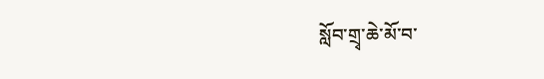སློབ་གྲྭ་ཆེ་མོ་བ་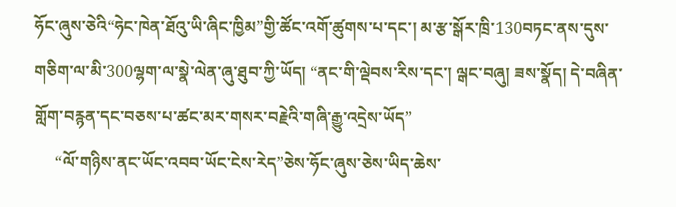ཧོང་ཞུས་ཅེའི“ཧེང་ཁེན་ཐོའུ་ཡི་ཞིང་ཁྱིམ”གྱི་ཚོང་འགོ་ཚུགས་པ་དང་། མ་རྩ་སྒོར་ཁྲི་130བཏང་ནས་དུས་གཅིག་ལ་མི་300ལྷག་ལ་སྣེ་ལེན་ཞུ་ཐུབ་ཀྱི་ཡོད། “ནང་གི་ལྡེབས་རིས་དང་། ལྒང་བཞུ། ཟས་སྣོད། དེ་བཞིན་གློག་བརྙན་དང་བཅས་པ་ཚང་མར་གསར་བརྗེའི་གཞི་རྒྱུ་འདྲེས་ཡོད”
     “ལོ་གཉིས་ནང་ཡོང་འབབ་ཡོང་ངེས་རེད”ཅེས་ཧོང་ཞུས་ཅེས་ཡིད་ཆེས་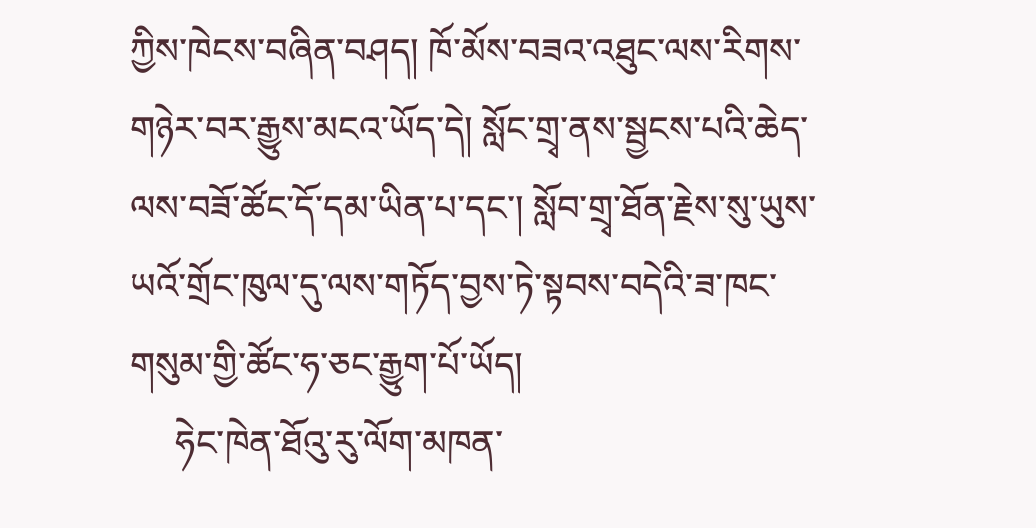ཀྱིས་ཁེངས་བཞིན་བཤད། ཁོ་མོས་བཟའ་འཐུང་ལས་རིགས་གཉེར་བར་རྒྱུས་མངའ་ཡོད་དེ། སློང་གྲྭ་ནས་སྦྱངས་པའི་ཆེད་ལས་བཟོ་ཚོང་དོ་དམ་ཡིན་པ་དང་། སློབ་གྲྭ་ཐོན་རྗེས་སུ་ཡུས་ཡའོ་གྲོང་ཁུལ་དུ་ལས་གཏོད་བྱས་ཏེ་སྟབས་བདེའི་ཟ་ཁང་གསུམ་གྱི་ཚོང་ཧ་ཅང་རྒྱུག་པོ་ཡོད།
     ཧེང་ཁེན་ཐོའུ་རུ་ལོག་མཁན་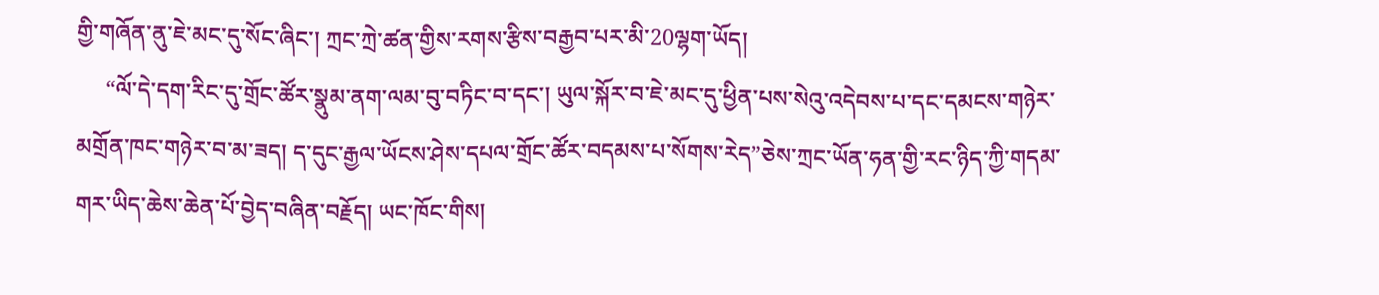གྱི་གཞོན་ནུ་ཇེ་མང་དུ་སོང་ཞིང་། ཀྲང་ཀྲེ་ཚན་གྱིས་རགས་རྩིས་བརྒྱབ་པར་མི་20ལྷག་ཡོད།
     “ལོ་དེ་དག་རིང་དུ་གྲོང་ཚོར་སྣུམ་ནག་ལམ་བུ་བཏིང་བ་དང་། ཡུལ་སྐོར་བ་ཇེ་མང་དུ་ཕྱིན་པས་སེའུ་འདེབས་པ་དང་དམངས་གཉེར་མགྲོན་ཁང་གཉེར་བ་མ་ཟད། ད་དུང་རྒྱལ་ཡོངས་ཤེས་དཔལ་གྲོང་ཚོར་བདམས་པ་སོགས་རེད”ཅེས་ཀྲང་ཡོན་ཧན་གྱི་རང་ཉིད་ཀྱི་གདམ་གར་ཡིད་ཆེས་ཆེན་པོ་བྱེད་བཞིན་བརྗོད། ཡང་ཁོང་གིས།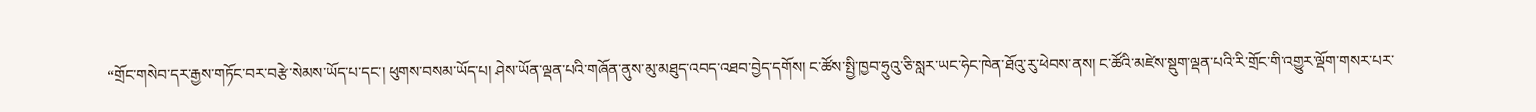“གྲོང་གསེབ་དར་རྒྱས་གཏོང་བར་བརྩེ་སེམས་ཡོད་པ་དང་། ཕུགས་བསམ་ཡོད་པ། ཤེས་ཡོན་ལྡན་པའི་གཞོན་ནུས་མུ་མཐུད་འབད་འཐབ་བྱེད་དགོས། ང་ཚོས་སྤྱི་ཁྱབ་ཧྲུའུ་ཅི་སླར་ཡང་ཧེང་ཁེན་ཐོའུ་རུ་ཕེབས་ནས། ང་ཚོའི་མཛེས་སྡུག་ལྡན་པའི་རི་གྲོང་གི་འགྱུར་ལྡོག་གསར་པར་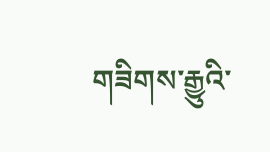གཟིགས་རྒྱུའི་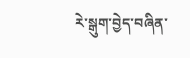རེ་སྒུག་བྱེད་བཞིན་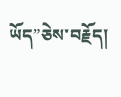ཡོད”ཅེས་བརྗོད།